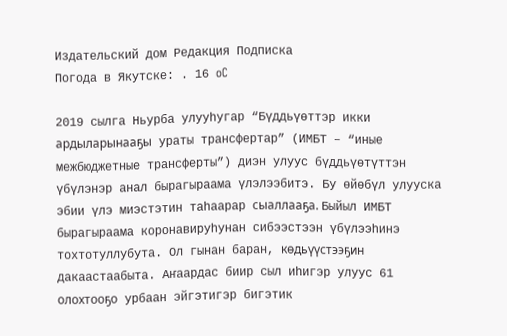Издательский дом Редакция Подписка
Погода в Якутске: . 16 oC

2019 сылга Ньурба улууһугар “Бүддьүөттэр икки ардыларынааҕы ураты трансфертар” (ИМБТ – “иные межбюджетные трансферты”) диэн улуус бүддьүөтүттэн үбүлэнэр анал бырагыраама үлэлээбитэ. Бу өйөбүл улууска эбии үлэ миэстэтин таһаарар сыаллааҕа. Быйыл ИМБТ бырагыраама коронавируһунан сибээстээн үбүлээһинэ тохтотуллубута. Ол гынан баран, көдьүүстээҕин дакаастаабыта. Аҥаардас биир сыл иһигэр улуус 61 олохтооҕо урбаан эйгэтигэр бигэтик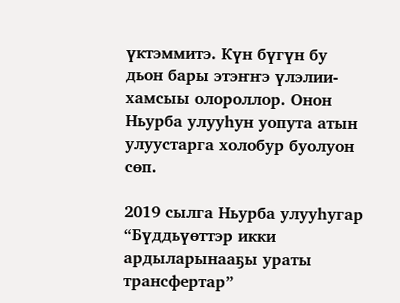үктэммитэ. Күн бүгүн бу дьон бары этэҥҥэ үлэлии-хамсыы олороллор. Онон Ньурба улууһун уопута атын улуустарга холобур буолуон сөп.

2019 сылга Ньурба улууһугар “Бүддьүөттэр икки ардыларынааҕы ураты трансфертар”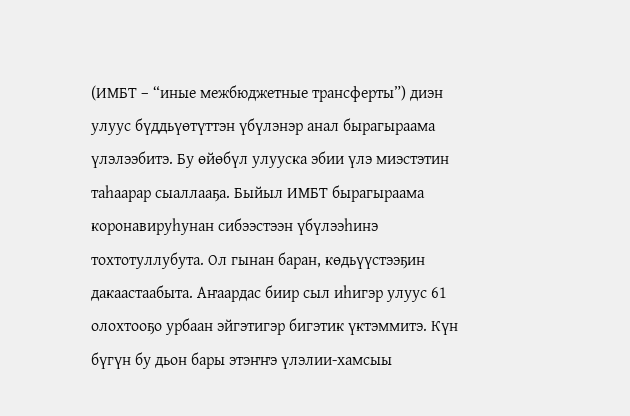(ИМБТ – “иные межбюджетные трансферты”) диэн улуус бүддьүөтүттэн үбүлэнэр анал бырагыраама үлэлээбитэ. Бу өйөбүл улууска эбии үлэ миэстэтин таһаарар сыаллааҕа. Быйыл ИМБТ бырагыраама коронавируһунан сибээстээн үбүлээһинэ тохтотуллубута. Ол гынан баран, көдьүүстээҕин дакаастаабыта. Аҥаардас биир сыл иһигэр улуус 61 олохтооҕо урбаан эйгэтигэр бигэтик үктэммитэ. Күн бүгүн бу дьон бары этэҥҥэ үлэлии-хамсыы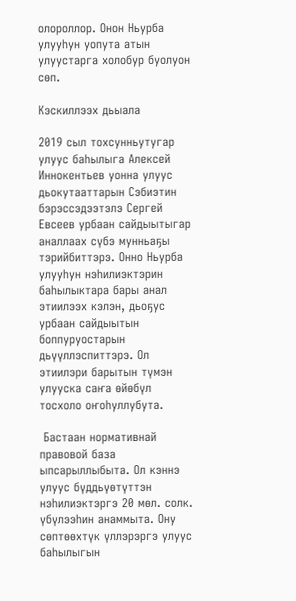олороллор. Онон Ньурба улууһун уопута атын улуустарга холобур буолуон сөп.

Кэскиллээх дьыала

2019 сыл тохсунньутугар улуус баһылыга Алексей Иннокентьев уонна улуус дьокутааттарын Сэбиэтин бэрэссэдээтэлэ Сергей Евсеев урбаан сайдыытыгар аналлаах сүбэ мунньаҕы тэрийбиттэрэ. Онно Ньурба улууһун нэһилиэктэрин баһылыктара бары анал этиилээх кэлэн, дьоҕус урбаан сайдыытын боппуруостарын дьүүллэспиттэрэ. Ол этиилэри барытын түмэн улууска саҥа өйөбүл тосхоло оҥоһуллубута.

 Бастаан нормативнай правовой база ыпсарыллыбыта. Ол кэннэ улуус бүддьүөтүттэн нэһилиэктэргэ 20 мөл. солк. үбүлээһин анаммыта. Ону сөптөөхтүк үллэрэргэ улуус баһылыгын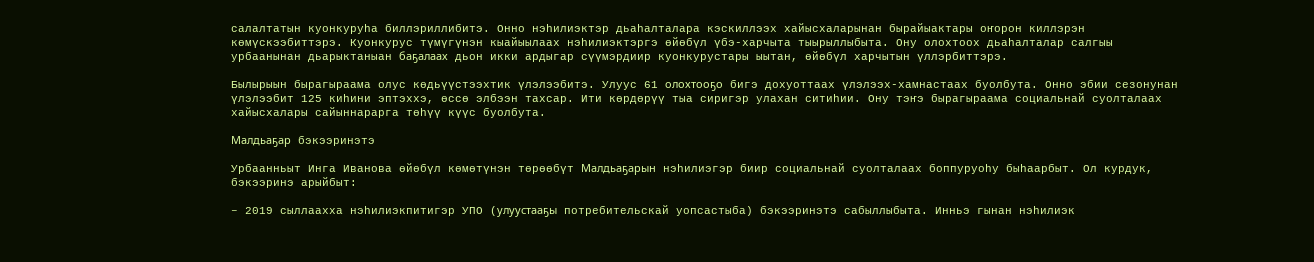салалтатын куонкуруһа биллэриллибитэ. Онно нэһилиэктэр дьаһалталара кэскиллээх хайысхаларынан бырайыактары оҥорон киллэрэн көмүскээбиттэрэ. Куонкурус түмүгүнэн кыайыылаах нэһилиэктэргэ өйөбүл үбэ-харчыта тыырыллыбыта. Ону олохтоох дьаһалталар салгыы урбаанынан дьарыктаныан баҕалаах дьон икки ардыгар сүүмэрдиир куонкурустары ыытан, өйөбүл харчытын үллэрбиттэрэ.

Былырыын бырагыраама олус көдьүүстээхтик үлэлээбитэ. Улуус 61 олохтооҕо бигэ дохуоттаах үлэлээх-хамнастаах буолбута. Онно эбии сезонунан үлэлээбит 125 киһини эптэххэ, өссө элбээн тахсар. Ити көрдөрүү тыа сиригэр улахан ситиһии. Ону тэҥэ бырагыраама социальнай суолталаах хайысхалары сайыннарарга төһүү күүс буолбута.

Малдьаҕар бэкээринэтэ

Урбаанньыт Инга Иванова өйөбүл көмөтүнэн төрөөбүт Малдьаҕарын нэһилиэгэр биир социальнай суолталаах боппуруоһу быһаарбыт. Ол курдук, бэкээринэ арыйбыт:

– 2019 сыллаахха нэһилиэкпитигэр УПО (улуустааҕы потребительскай уопсастыба) бэкээринэтэ сабыллыбыта. Инньэ гынан нэһилиэк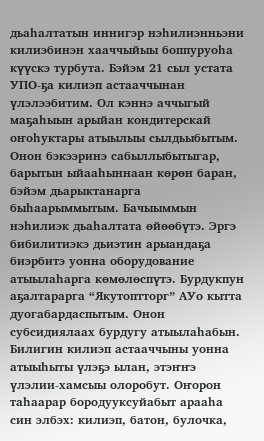дьаһалтатын иннигэр нэһилиэнньэни килиэбинэн хааччыйыы боппуруоһа күүскэ турбута. Бэйэм 21 сыл устата УПО-ҕа килиэп астааччынан үлэлээбитим. Ол кэннэ аччыгый маҕаһыын арыйан кондитерскай оҥоһуктары атыылыы сылдьыбытым. Онон бэкээринэ сабыллыбытыгар, барытын ыйааһыннаан көрөн баран, бэйэм дьарыктанарга быһаарыммытым. Бачыыммын нэһилиэк дьаһалтата өйөөбүтэ. Эргэ бибилитиэкэ дьиэтин арыандаҕа биэрбитэ уонна оборудование атыылаһарга көмөлөспүтэ. Бурдукпун аҕалтарарга “Якутоптторг” АУо кытта дуогабардаспытым. Онон субсидиялаах бурдугу атыылаһабын. Билигин килиэп астааччыны уонна атыыһыты үлэҕэ ылан, этэҥҥэ үлэлии-хамсыы олоробут. Оҥорон таһаарар бородууксуйабыт арааһа син элбэх: килиэп, батон, булочка,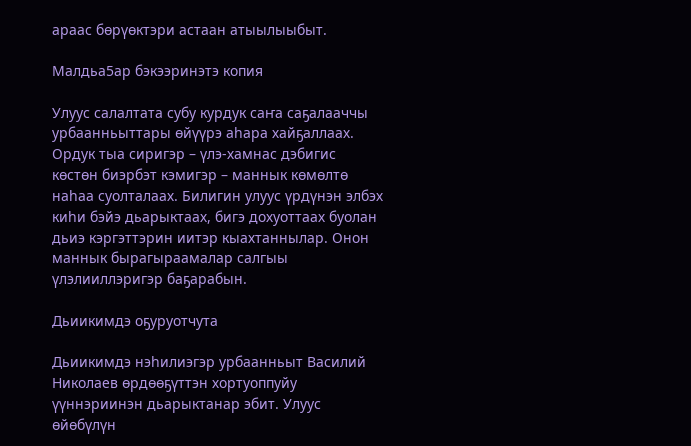араас бөрүөктэри астаан атыылыыбыт.

Малдьа5ар бэкээринэтэ копия

Улуус салалтата субу курдук саҥа саҕалааччы урбаанньыттары өйүүрэ аһара хайҕаллаах. Ордук тыа сиригэр – үлэ-хамнас дэбигис көстөн биэрбэт кэмигэр – маннык көмөлтө наһаа суолталаах. Билигин улуус үрдүнэн элбэх киһи бэйэ дьарыктаах, бигэ дохуоттаах буолан дьиэ кэргэттэрин иитэр кыахтаннылар. Онон маннык бырагыраамалар салгыы үлэлииллэригэр баҕарабын.

Дьиикимдэ оҕуруотчута

Дьиикимдэ нэһилиэгэр урбаанньыт Василий Николаев өрдөөҕүттэн хортуоппуйу үүннэриинэн дьарыктанар эбит. Улуус өйөбүлүн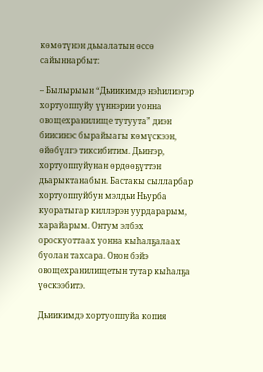көмөтүнэн дьыалатын өссө сайыннарбыт:

– Былырыын “Дьиикимдэ нэһилиэгэр хортуоппуйу үүннэрии уонна овощехранилище тутуута” диэн биисинэс бырайыагы көмүскээн, өйөбүлгэ тиксибитим. Дьиҥэр, хортуоппуйунан өрдөөҕүттэн дьарыктанабын. Бастакы сылларбар хортуоппуйбун мэлдьи Ньурба куоратыгар киллэрэн уурдарарым, харайарым. Онтум элбэх ороскуоттаах уонна кыһалҕалаах буолан тахсара. Онон бэйэ овощехранилищетын тутар кыһалҕа үөскээбитэ.

Дьиикимдэ хортуоппуйа копия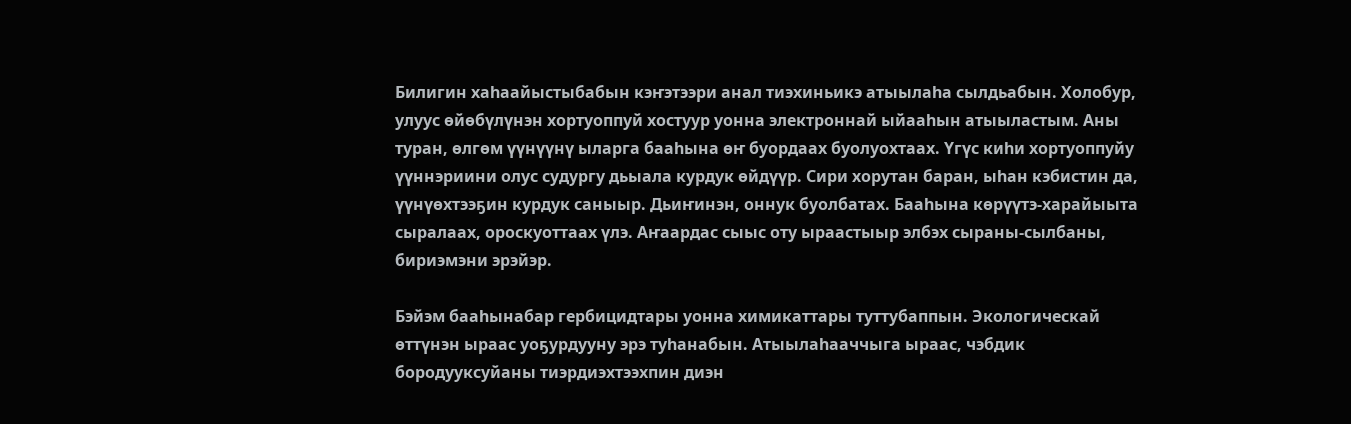Билигин хаһаайыстыбабын кэҥэтээри анал тиэхиньикэ атыылаһа сылдьабын. Холобур, улуус өйөбүлүнэн хортуоппуй хостуур уонна электроннай ыйааһын атыыластым. Аны туран, өлгөм үүнүүнү ыларга бааһына өҥ буордаах буолуохтаах. Үгүс киһи хортуоппуйу үүннэриини олус судургу дьыала курдук өйдүүр. Сири хорутан баран, ыһан кэбистин да, үүнүөхтээҕин курдук саныыр. Дьиҥинэн, оннук буолбатах. Бааһына көрүүтэ-харайыыта сыралаах, ороскуоттаах үлэ. Аҥаардас сыыс оту ыраастыыр элбэх сыраны-сылбаны, бириэмэни эрэйэр.

Бэйэм бааһынабар гербицидтары уонна химикаттары туттубаппын. Экологическай өттүнэн ыраас уоҕурдууну эрэ туһанабын. Атыылаһааччыга ыраас, чэбдик бородууксуйаны тиэрдиэхтээхпин диэн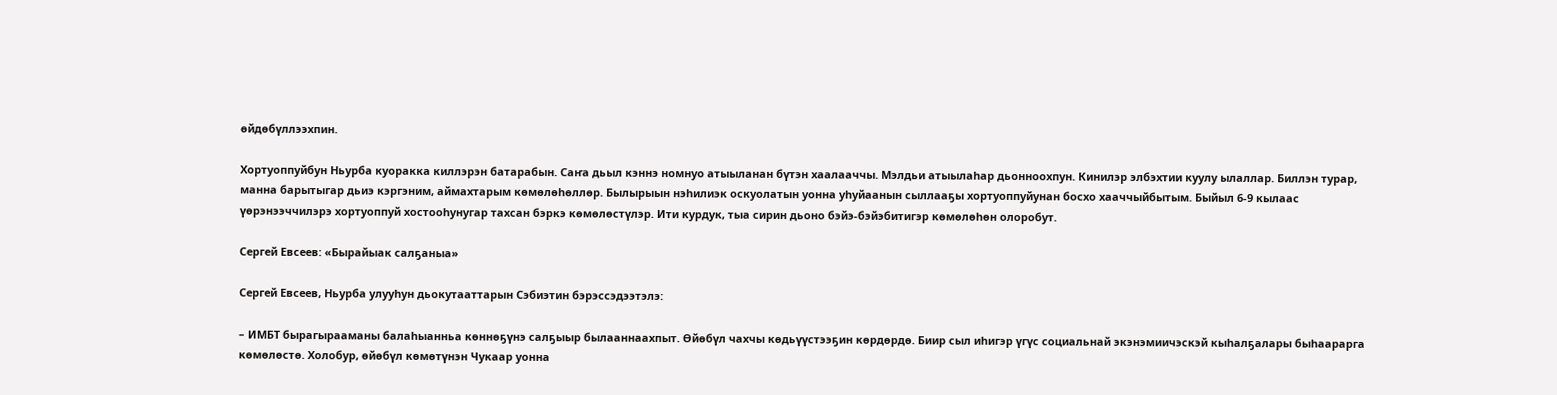өйдөбүллээхпин.

Хортуоппуйбун Ньурба куоракка киллэрэн батарабын. Саҥа дьыл кэннэ номнуо атыыланан бүтэн хаалааччы. Мэлдьи атыылаһар дьонноохпун. Кинилэр элбэхтии куулу ылаллар. Биллэн турар, манна барытыгар дьиэ кэргэним, аймахтарым көмөлөһөллөр. Былырыын нэһилиэк оскуолатын уонна уһуйаанын сыллааҕы хортуоппуйунан босхо хааччыйбытым. Быйыл 6-9 кылаас үөрэнээччилэрэ хортуоппуй хостооһунугар тахсан бэркэ көмөлөстүлэр. Ити курдук, тыа сирин дьоно бэйэ-бэйэбитигэр көмөлөһөн олоробут.

Сергей Евсеев: «Бырайыак салҕаныа»

Сергей Евсеев, Ньурба улууһун дьокутааттарын Сэбиэтин бэрэссэдээтэлэ:

– ИМБТ бырагырааманы балаһыанньа көннөҕүнэ салҕыыр былааннаахпыт. Өйөбүл чахчы көдьүүстээҕин көрдөрдө. Биир сыл иһигэр үгүс социальнай экэнэмиичэскэй кыһалҕалары быһаарарга көмөлөстө. Холобур, өйөбүл көмөтүнэн Чукаар уонна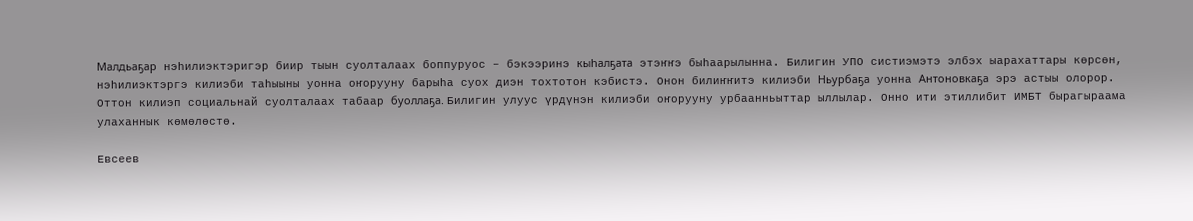Малдьаҕар нэһилиэктэригэр биир тыын суолталаах боппуруос – бэкээринэ кыһалҕата этэҥҥэ быһаарылынна. Билигин УПО систиэмэтэ элбэх ыарахаттары көрсөн, нэһилиэктэргэ килиэби таһыыны уонна оҥорууну барыһа суох диэн тохтотон кэбистэ. Онон билиҥҥитэ килиэби Ньурбаҕа уонна Антоновкаҕа эрэ астыы олорор. Оттон килиэп социальнай суолталаах табаар буоллаҕа. Билигин улуус үрдүнэн килиэби оҥорууну урбаанньыттар ыллылар. Онно ити этиллибит ИМБТ бырагыраама улаханнык көмөлөстө.

Евсеев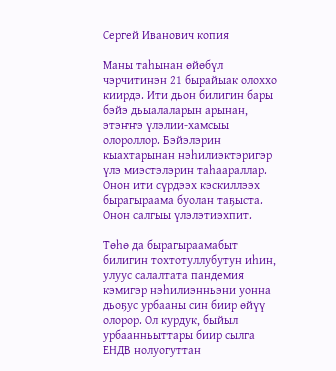Сергей Иванович копия

Маны таһынан өйөбүл чэрчитинэн 21 бырайыак олоххо киирдэ. Ити дьон билигин бары бэйэ дьыалаларын арынан, этэҥҥэ үлэлии-хамсыы олороллор. Бэйэлэрин кыахтарынан нэһилиэктэригэр үлэ миэстэлэрин таһаараллар. Онон ити сүрдээх кэскиллээх бырагыраама буолан таҕыста. Онон салгыы үлэлэтиэхпит.

Төһө да бырагыраамабыт билигин тохтотуллубутун иһин, улуус салалтата пандемия кэмигэр нэһилиэнньэни уонна дьоҕус урбааны син биир өйүү олорор. Ол курдук, быйыл урбаанньыттары биир сылга ЕНДВ нолуогуттан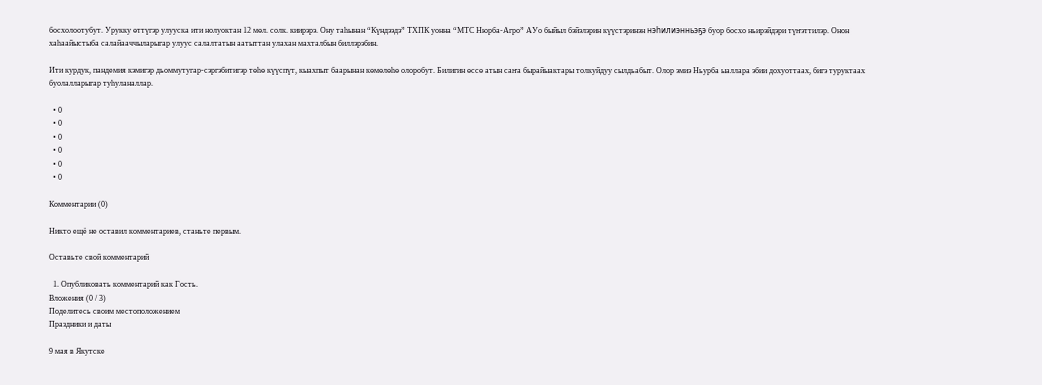босхолоотубут. Урукку өттүгэр улууска ити нолуоктан 12 мөл. солк. киирэрэ. Ону таһынан “Күндээдэ” ТХПК уонна “МТС Нюрба-Агро” АУо быйыл бэйэлэрин күүстэринэн нэһилиэнньэҕэ буор босхо ньирэйдэри түҥэттилэр. Онон хаһаайыстыба салайааччыларыгар улуус салалтатын аатыттан улахан махталбын биллэрэбин.

Ити курдук, пандемия кэмигэр дьоммутугар-сэргэбитигэр төһө күүспүт, кыахпыт баарынан көмөлөһө олоробут. Билигин өссө атын саҥа бырайыактары толкуйдуу сылдьабыт. Олор эмиэ Ньурба ыаллара эбии дохуоттаах, бигэ туруктаах буолалларыгар туһуланаллар.

  • 0
  • 0
  • 0
  • 0
  • 0
  • 0

Комментарии (0)

Никто ещё не оставил комментариев, станьте первым.

Оставьте свой комментарий

  1. Опубликовать комментарий как Гость.
Вложения (0 / 3)
Поделитесь своим местоположением
Праздники и даты

9 мая в Якутске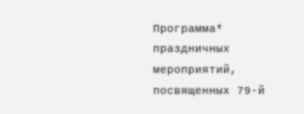Программа* праздничных мероприятий, посвященных 79-й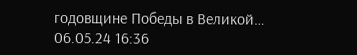годовщине Победы в Великой…
06.05.24 16:36